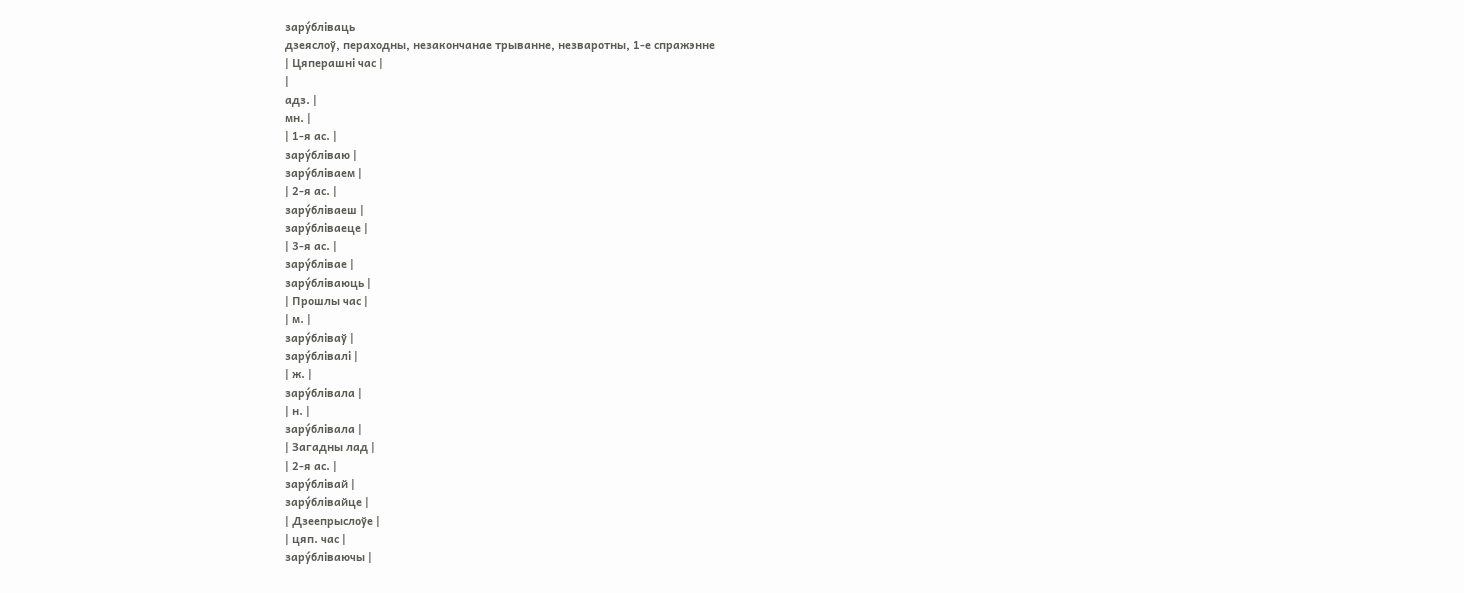зару́бліваць
дзеяслоў, пераходны, незакончанае трыванне, незваротны, 1-е спражэнне
| Цяперашні час |
|
адз. |
мн. |
| 1-я ас. |
зару́бліваю |
зару́бліваем |
| 2-я ас. |
зару́бліваеш |
зару́бліваеце |
| 3-я ас. |
зару́блівае |
зару́бліваюць |
| Прошлы час |
| м. |
зару́бліваў |
зару́блівалі |
| ж. |
зару́блівала |
| н. |
зару́блівала |
| Загадны лад |
| 2-я ас. |
зару́блівай |
зару́блівайце |
| Дзеепрыслоўе |
| цяп. час |
зару́бліваючы |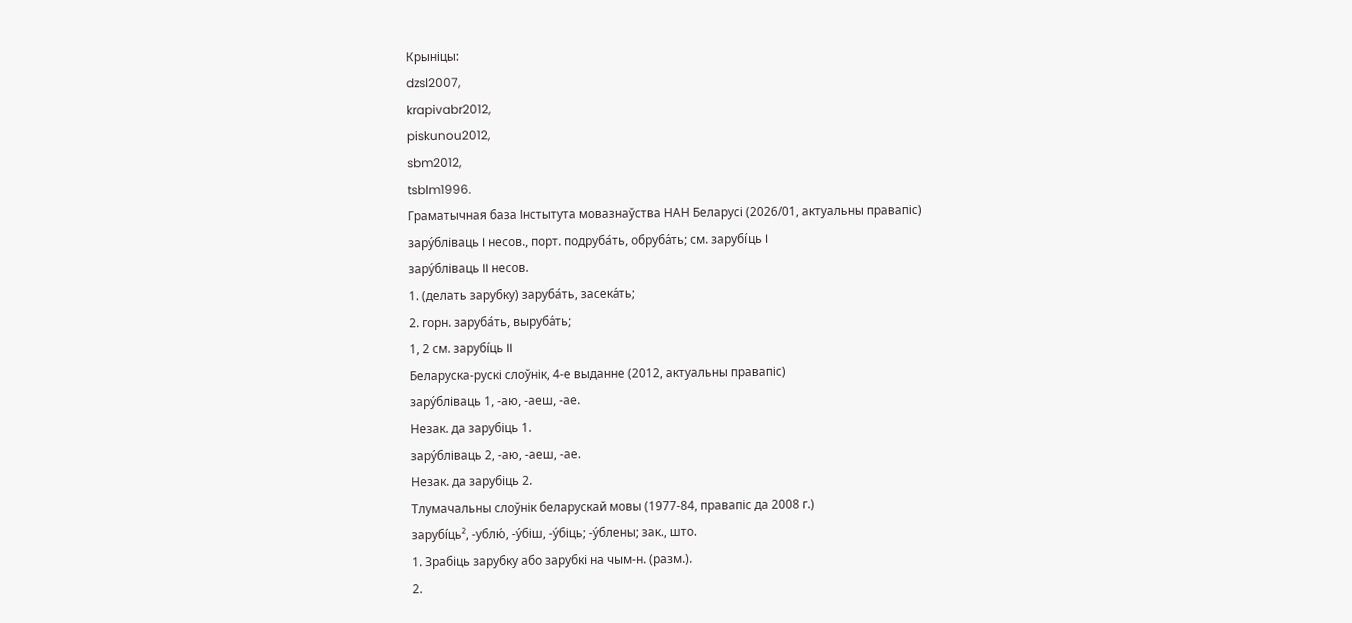Крыніцы:
dzsl2007,
krapivabr2012,
piskunou2012,
sbm2012,
tsblm1996.
Граматычная база Інстытута мовазнаўства НАН Беларусі (2026/01, актуальны правапіс)
зару́бліваць I несов., порт. подруба́ть, обруба́ть; см. зарубі́ць I
зару́бліваць II несов.
1. (делать зарубку) заруба́ть, засека́ть;
2. горн. заруба́ть, выруба́ть;
1, 2 см. зарубі́ць II
Беларуска-рускі слоўнік, 4-е выданне (2012, актуальны правапіс)
зару́бліваць 1, ‑аю, ‑аеш, ‑ае.
Незак. да зарубіць 1.
зару́бліваць 2, ‑аю, ‑аеш, ‑ае.
Незак. да зарубіць 2.
Тлумачальны слоўнік беларускай мовы (1977-84, правапіс да 2008 г.)
зарубі́ць², -ублю́, -у́біш, -у́біць; -у́блены; зак., што.
1. Зрабіць зарубку або зарубкі на чым-н. (разм.).
2.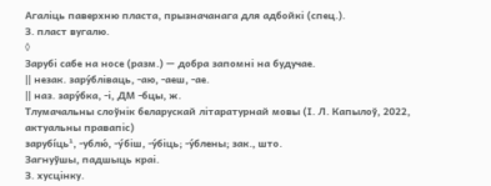Агаліць паверхню пласта, прызначанага для адбойкі (спец.).
З. пласт вугалю.
◊
Зарубі сабе на носе (разм.) — добра запомні на будучае.
|| незак. зару́бліваць, -аю, -аеш, -ае.
|| наз. зару́бка, -і, ДМ -бцы, ж.
Тлумачальны слоўнік беларускай літаратурнай мовы (І. Л. Капылоў, 2022, актуальны правапіс)
зарубі́ць¹, -ублю́, -у́біш, -у́біць; -у́блены; зак., што.
Загнуўшы, падшыць краі.
З. хусцінку.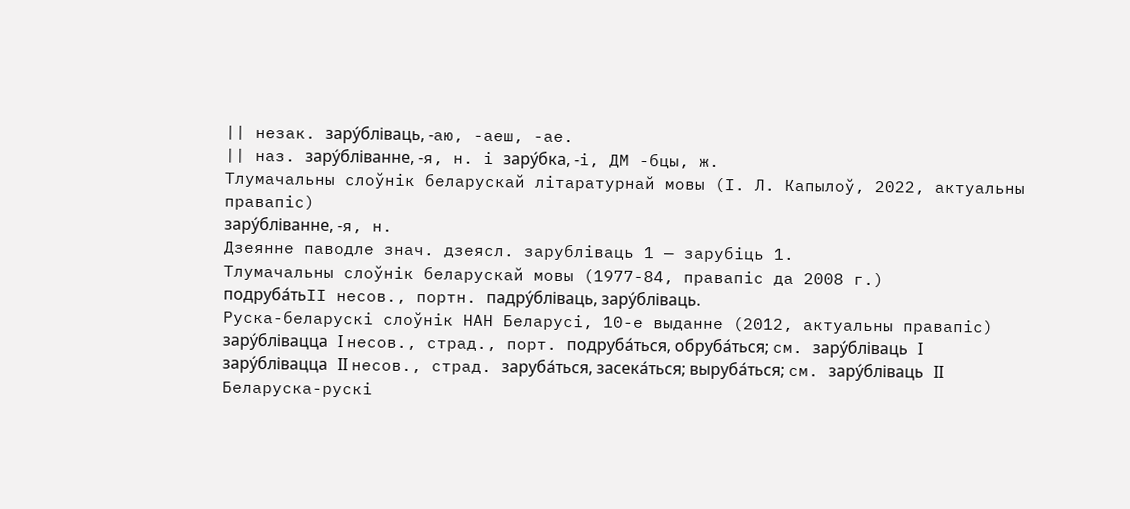|| незак. зару́бліваць, -аю, -аеш, -ае.
|| наз. зару́бліванне, -я, н. і зару́бка, -і, ДМ -бцы, ж.
Тлумачальны слоўнік беларускай літаратурнай мовы (І. Л. Капылоў, 2022, актуальны правапіс)
зару́бліванне, ‑я, н.
Дзеянне паводле знач. дзеясл. зарубліваць 1 — зарубіць 1.
Тлумачальны слоўнік беларускай мовы (1977-84, правапіс да 2008 г.)
подруба́тьII несов., портн. падру́бліваць, зару́бліваць.
Руска-беларускі слоўнік НАН Беларусі, 10-е выданне (2012, актуальны правапіс)
зару́блівацца I несов., страд., порт. подруба́ться, обруба́ться; см. зару́бліваць I
зару́блівацца II несов., страд. заруба́ться, засека́ться; выруба́ться; см. зару́бліваць II
Беларуска-рускі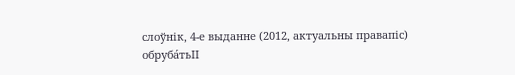слоўнік, 4-е выданне (2012, актуальны правапіс)
обруба́тьII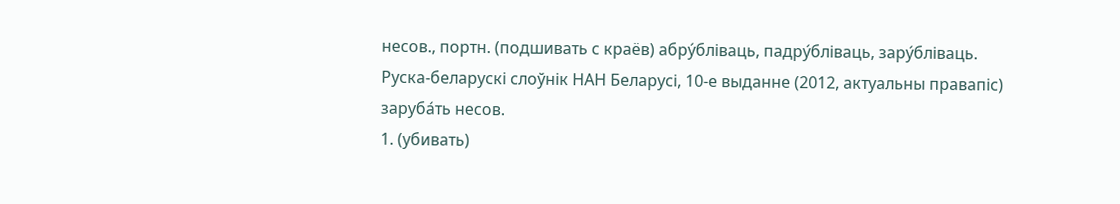несов., портн. (подшивать с краёв) абру́бліваць, падру́бліваць, зару́бліваць.
Руска-беларускі слоўнік НАН Беларусі, 10-е выданне (2012, актуальны правапіс)
заруба́ть несов.
1. (убивать)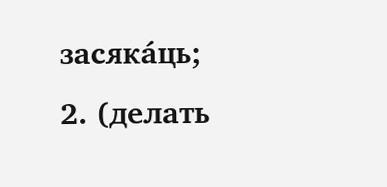засяка́ць;
2. (делать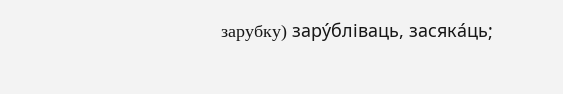зарубку) зару́бліваць, засяка́ць;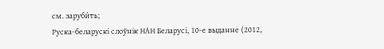см. заруби́ть;
Руска-беларускі слоўнік НАН Беларусі, 10-е выданне (2012,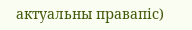актуальны правапіс)